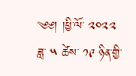༄༅། །ཕྱི་ལོ་ ༢༠༢༢ ཟླ་ ༥ ཚེས་ ༡༩ ཉིན་གྱི་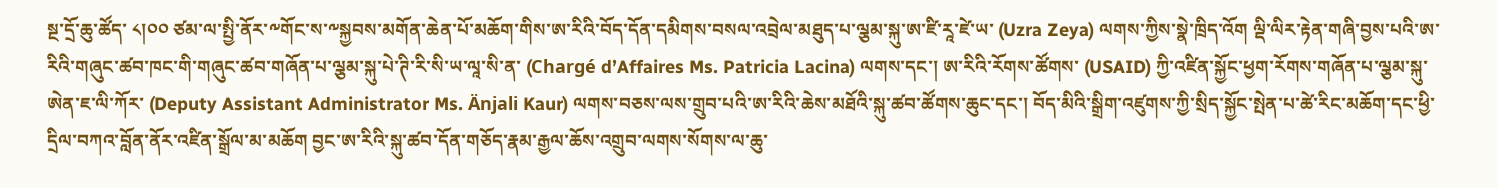སྔ་དྲོ་ཆུ་ཚོད་ ༨།༠༠ ཙམ་ལ་སྤྱི་ནོར་༸གོང་ས་༸སྐྱབས་མགོན་ཆེན་པོ་མཆོག་གིས་ཨ་རིའི་བོད་དོན་དམིགས་བསལ་འབྲེལ་མཐུད་པ་ལྕམ་སྐུ་ཨ་ཛི་རཱ་ཛེ་ཡ་ (Uzra Zeya) ལགས་ཀྱིས་སྣེ་ཁྲིད་འོག ལྡི་ལིར་རྟེན་གཞི་བྱས་པའི་ཨ་རིའི་གཞུང་ཚབ་ཁང་གི་གཞུང་ཚབ་གཞོན་པ་ལྕམ་སྐུ་པེ་ཊི་རི་སི་ཡ་ལཱ་སི་ན་ (Chargé d’Affaires Ms. Patricia Lacina) ལགས་དང་། ཨ་རིའི་རོགས་ཚོགས་ (USAID) ཀྱི་འཛིན་སྐྱོང་ཕྱག་རོགས་གཞོན་པ་ལྕམ་སྐུ་ཨེན་ཇ་ལི་ཀོར་ (Deputy Assistant Administrator Ms. Änjali Kaur) ལགས་བཅས་ལས་གྲུབ་པའི་ཨ་རིའི་ཆེས་མཐོའི་སྐུ་ཚབ་ཚོགས་ཆུང་དང་། བོད་མིའི་སྒྲིག་འཛུགས་ཀྱི་སྲིད་སྐྱོང་སྤེན་པ་ཚེ་རིང་མཆོག་དང་ཕྱི་དྲིལ་བཀའ་བློན་ནོར་འཛིན་སྒྲོལ་མ་མཆོག བྱང་ཨ་རིའི་སྐུ་ཚབ་དོན་གཅོད་རྣམ་རྒྱལ་ཆོས་འགྲུབ་ལགས་སོགས་ལ་ཆུ་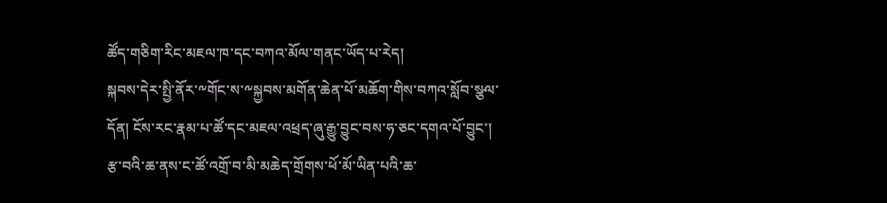ཚོད་གཅིག་རིང་མཇལ་ཁ་དང་བཀའ་མོལ་གནང་ཡོད་པ་རེད།
སྐབས་དེར་སྤྱི་ནོར་༸གོང་ས་༸སྐྱབས་མགོན་ཆེན་པོ་མཆོག་གིས་བཀའ་སློབ་སྩལ་དོན། ངོས་རང་རྣམ་པ་ཚོ་དང་མཇལ་འཕྲད་ཞུ་རྒྱུ་བྱུང་བས་ཧ་ཅང་དགའ་པོ་བྱུང་། རྩ་བའི་ཆ་ནས་ང་ཚོ་འགྲོ་བ་མི་མཆེད་གྲོགས་ཕོ་མོ་ཡིན་པའི་ཆ་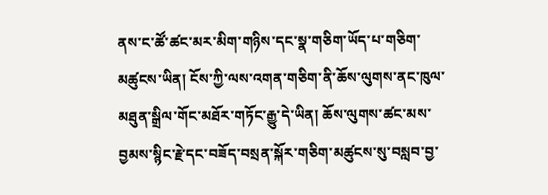ནས་ང་ཚོ་ཚང་མར་མིག་གཉིས་དང་སྣ་གཅིག་ཡོད་པ་གཅིག་མཚུངས་ཡིན། ངོས་ཀྱི་ལས་འགན་གཅིག་ནི་ཆོས་ལུགས་ནང་ཁུལ་མཐུན་སྒྲིལ་གོང་མཐོར་གཏོང་རྒྱུ་དེ་ཡིན། ཆོས་ལུགས་ཚང་མས་བྱམས་སྙིང་རྗེ་དང་བཟོད་བསྲན་སྐོར་གཅིག་མཚུངས་སུ་བསླབ་བྱ་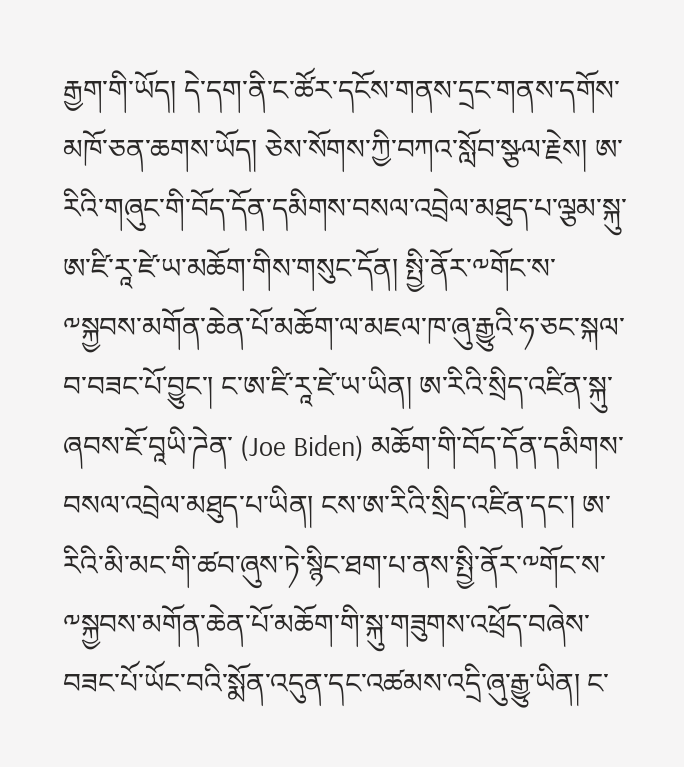རྒྱག་གི་ཡོད། དེ་དག་ནི་ང་ཚོར་དངོས་གནས་དྲང་གནས་དགོས་མཁོ་ཅན་ཆགས་ཡོད། ཅེས་སོགས་ཀྱི་བཀའ་སློབ་སྩལ་རྗེས། ཨ་རིའི་གཞུང་གི་བོད་དོན་དམིགས་བསལ་འབྲེལ་མཐུད་པ་ལྕམ་སྐུ་ཨ་ཛི་རཱ་ཛེ་ཡ་མཆོག་གིས་གསུང་དོན། སྤྱི་ནོར་༸གོང་ས་༸སྐྱབས་མགོན་ཆེན་པོ་མཆོག་ལ་མཇལ་ཁ་ཞུ་རྒྱུའི་ཧ་ཅང་སྐལ་བ་བཟང་པོ་བྱུང་། ང་ཨ་ཛི་རཱ་ཛེ་ཡ་ཡིན། ཨ་རིའི་སྲིད་འཛིན་སྐུ་ཞབས་ཇོ་བཱཡི་ཌེན་ (Joe Biden) མཆོག་གི་བོད་དོན་དམིགས་བསལ་འབྲེལ་མཐུད་པ་ཡིན། ངས་ཨ་རིའི་སྲིད་འཛིན་དང་། ཨ་རིའི་མི་མང་གི་ཚབ་ཞུས་ཏེ་སྙིང་ཐག་པ་ནས་སྤྱི་ནོར་༸གོང་ས་༸སྐྱབས་མགོན་ཆེན་པོ་མཆོག་གི་སྐུ་གཟུགས་འཕྲོད་བཞེས་བཟང་པོ་ཡོང་བའི་སྨོན་འདུན་དང་འཚམས་འདྲི་ཞུ་རྒྱུ་ཡིན། ང་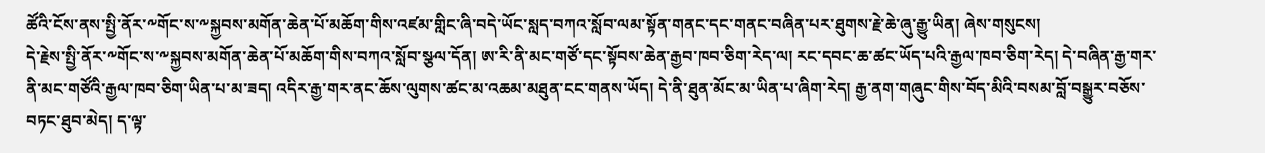ཚོའི་ངོས་ནས་སྤྱི་ནོར་༸གོང་ས་༸སྐྱབས་མགོན་ཆེན་པོ་མཆོག་གིས་འཛམ་གླིང་ཞི་བདེ་ཡོང་སླད་བཀའ་སློབ་ལམ་སྟོན་གནང་དང་གནང་བཞིན་པར་ཐུགས་རྗེ་ཆེ་ཞུ་རྒྱུ་ཡིན། ཞེས་གསུངས།
དེ་རྗེས་སྤྱི་ནོར་༸གོང་ས་༸སྐྱབས་མགོན་ཆེན་པོ་མཆོག་གིས་བཀའ་སློབ་སྩལ་དོན། ཨ་རི་ནི་མང་གཙོ་དང་སྟོབས་ཆེན་རྒྱབ་ཁབ་ཅིག་རེད་ལ། རང་དབང་ཆ་ཚང་ཡོད་པའི་རྒྱལ་ཁབ་ཅིག་རེད། དེ་བཞིན་རྒྱ་གར་ནི་མང་གཙོའི་རྒྱལ་ཁབ་ཅིག་ཡིན་པ་མ་ཟད། འདིར་རྒྱ་གར་ནང་ཆོས་ལུགས་ཚང་མ་འཆམ་མཐུན་ངང་གནས་ཡོད། དེ་ནི་ཐུན་མོང་མ་ཡིན་པ་ཞིག་རེད། རྒྱ་ནག་གཞུང་གིས་བོད་མིའི་བསམ་བློ་བསྒྱུར་བཅོས་བཏང་ཐུབ་མེད། ད་ལྟ་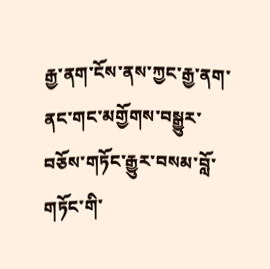རྒྱ་ནག་ངོས་ནས་ཀྱང་རྒྱ་ནག་ནང་གང་མགྱོགས་བསྒྱུར་བཅོས་གཏོང་རྒྱུར་བསམ་བློ་གཏོང་གི་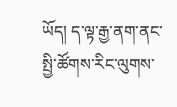ཡོད། ད་ལྟ་རྒྱ་ནག་ནང་སྤྱི་ཚོགས་རིང་ལུགས་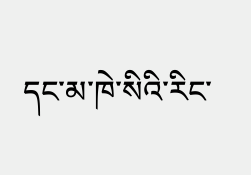དང་མ་ཁེ་སིའི་རིང་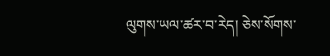ལུགས་ཡལ་ཚར་བ་རེད། ཅེས་སོགས་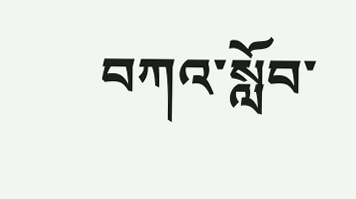བཀའ་སློབ་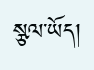སྩལ་ཡོད།